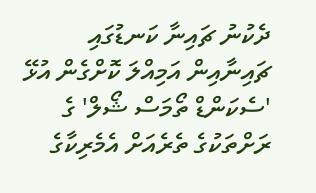ދެކުނު ޗައިނާ ކަނޑުގައި ޗައިނާއިން އަމިއްލަ ކޮށްގެން އުޅޭ 'ސެކަންޑް ތޯމަސް ޝޯލް' ގެ ރަށްތަކުގެ ތެރެއަށް އެމެރިކާގެ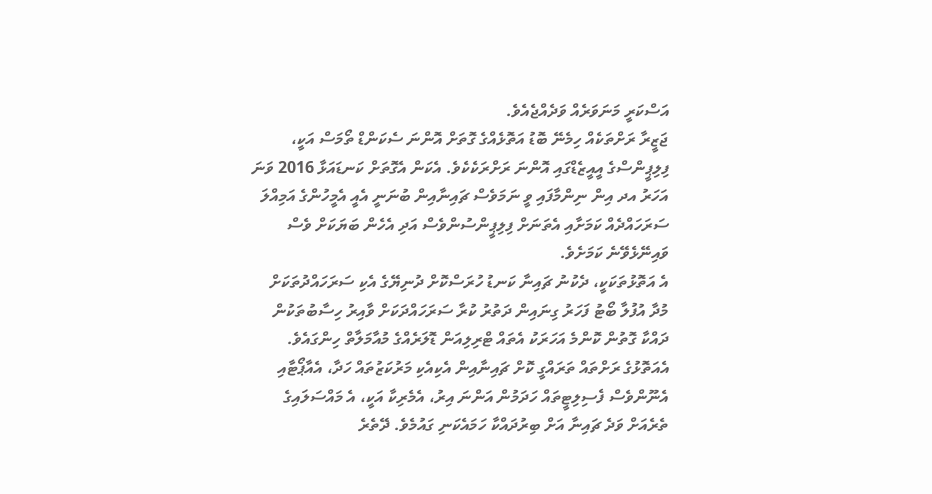އަސްކަރީ މަނަވަރެއް ވަދެއްޖެއެވެ.
ޖަޒީރާ ރަށްތަކެއް ހިމެނޭ ބޮޑު އަތޮޅެއްގެ ގޮތަށް އޮންނަ ސެކަންޑް ތޯމަސް އަކީ، ފިލިޕީންސްގެ އީއީޒެޑްގައި އޮންނަ ރަށްރަކެކެވެ. އެކަން އެގޮތަށް ކަނޑައަޅާ 2016 ވަނަ އަހަރު އދ އިން ނިންމާފައި ވީ ނަމަވެސް ޗައިނާއިން ބުނަނީ އެއީ އެމީހުންގެ އަމިއްލަ ސަރަހައްދެއް ކަމަށާއި އެތަނަށް ފިލިޕީންސުންވެސް އަދި އެހެން ބަޔަކަށް ވެސް ވައިނޭޅެވޭނެ ކަމަށެވެ.
އެ އަތޮޅުތަކަކީ، ދެކުނު ޗައިނާ ކަނޑު ހުރަސްކޮށް ދުނިޔޭގެ އެކި ސަރަހައްދުތަކަށް މުދާ އުފުލާ ބޯޓު ފަހަރު ގިނައިން ދަތުރު ކުރާ ސަރަހައްދަކަށް ވާއިރު ހިސާބުތަކުން ދައްކާ ގޮތުން ކޮންމެ އަހަރަކު އެތައް ޓްރިލިއަން ޑޮލަރެއްގެ މުއާމަލާތް ހިންގައެވެ.
އެއަތޮޅުގެ ރަށްތައް ތަރައްގީ ކޮށް ޗައިނާއިން އެކިއެކި މަރުކަޒުތައް ހަދާ، އެއާޕޯޓާއި އެނޫންވެސް ފެސިލިޓީތައް ހަދަމުން އަންނަ އިރު، އެމެރިކާ އަކީ، އެ މައްސަލައިގެ ތެރެއަށް ވަދެ ޗައިނާ އަށް ބިރުދައްކާ ހަމައެކަނި ގައުމެވެ. ދޭތެރެ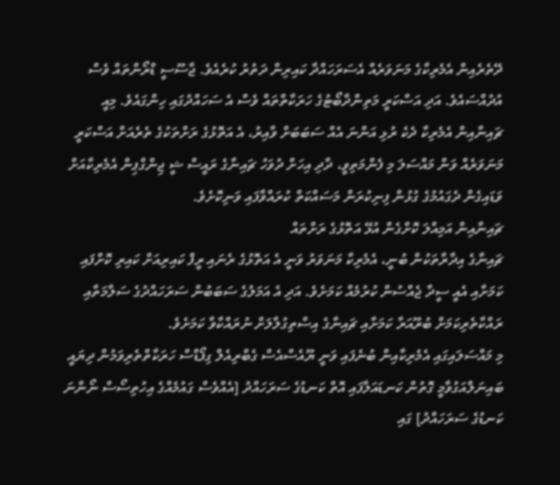ދޭތެރެއިން އެމެރިކާގެ މަނަވަރެއް އެސަރަހައްދާ ކައިރިން ދަތުރު ކުރެއެވެ. ޖާސޫސީ ޑްރޯންތައް ވެސް އުދުއްސައެވެ. އަދި އަސްކަރީ މަތިންދާބޯޓުގެ ހަރަކާތްތައް ވެސް އެ ސަހައްދުގައި ހިންގައެވެ. މިއީ ޗައިނާއިން އެމެރިކާ ދެކެ ރުޅި އަންނަ އެއް ސަބަބަށް ވާއިރު، އެ އަތޮޅުގެ ރަށްތަކުގެ ތެރެއަށް އަސްކަރީ މަނަވަރެއް ވަން މައްސަލަ މި ފެންމަތިވީ، ދާދި އިހަށް ދުވަހު ޗައިނާގެ ރައީސް ޝީ ޖިންގްޕިން އެމެރިކާއަށް ވަޑައިގެން ދެގައުމުގެ ގުޅުން ފިނިކުރަން މަސައްކަތް ކުރައްވާފައި ވަނިކޮށެވެ.
ޗައިނާއިން އަމިއްލަ ކޮށްގެން އުޅޭ އަތޮޅުގެ ރަށްތައް
ޗައިނާގެ އިދާރާތަކުން ބުނީ، އެމެރިކާ މަނަވަރު ވަނީ އެ އަތޮޅުގެ ރެނައި ރީފް ކައިރިއަށް ކައިރި ކޮށްފައި ކަމަށާއި އެއީ ސީދާ ޖެއްސުން ކުރުމެއް ކަމަށެވެ. އަދި އެ އަމަލުގެ ސަބަބުން ސަރަހައްދުގެ ސަލާމަތާއި ރައްކާތެރިކަމަށް ބުރޫއަރާ ކަމަށާއި ޗައިނާގެ އިސްތިގުލާލަށް ނުރައްކާވާ ކަމަށެވެ.
މި މައްސަލައިގައި އެމެރިކާއިން ބުނެފައި ވަނީ ޔޫއެސްއެސް ގެބްރިއެލް ގިފޯޑްސް ހަރަކާތްތެރިވަމުން ދިޔައީ ބައިނަލްއަގުވާމީ ގޮތުން ކަނޑައަލާފައި އޮތް ކަނޑުގެ ސަރަހައްދު [އެއްވެސް ގައުމެއްގެ އިހުތިސޯސް ނޯންނަ ކަނޑުގެ ސަރަހައްދު] ގައި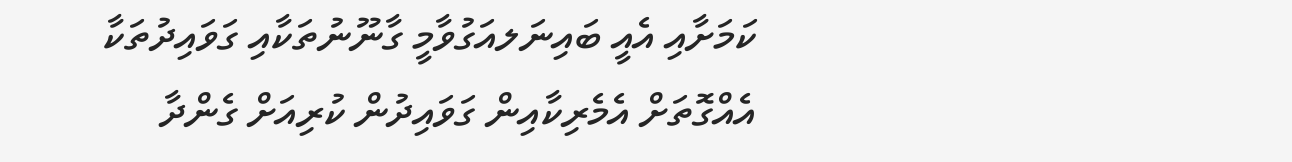ކަމަށާއި އެއީ ބައިނަލއަގުވާމީ ގާނޫނުތަކާއި ގަވައިދުތަކާ އެއްގޮތަށް އެމެރިކާއިން ގަވައިދުން ކުރިއަށް ގެންދާ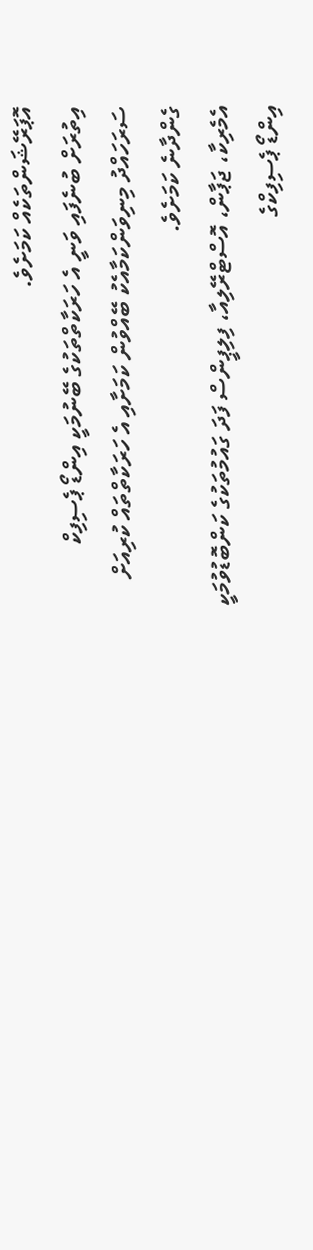އޮޕަރޭޝަންތަކެއް ކަމަށެވެ.
އިތުރަށް ބުނެފައި ވަނީ އެ ހަރަކާތްތަކުގެ ބޭނުމަކީ އިންޑޯ ޕެސިފިކް ސަރަހައްދު މިނިވަންކަމާއެކު ބޭއްވުން ކަމަށާއި އެ ހަރަކާތްތައް ކުރިއަށް ގެންދާނެ ކަމަށެވެ.
އެމެރިކާ، ޖަޕާން، އޮސްޓްރޭލިއާ، ފިލިޕީންސް ފަދަ ގައުމުތަކުގެ ކަންބޮޑުވުމަކީ އިންޑޯ ޕެސިފިކްގެ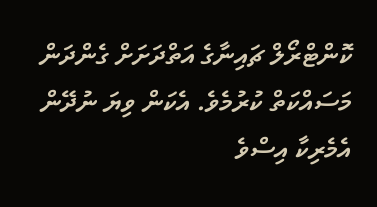ކޮންޓްރޯލް ޗައިނާގެ އަތްދަށަށް ގެންދަން މަސައްކަތް ކުރުމެވެ. އެކަން ވިޔަ ނުދޭން އެމެރިކާ އިސްވެ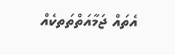އެތައް ޖަމާއަތްތަތކެއް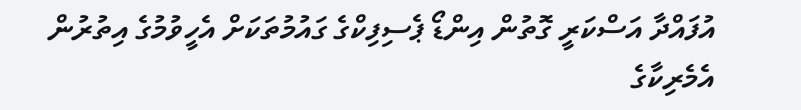އުފައްދާ އަސްކަރީ ގޮތުން އިންޑޯ ޕެސިފިކްގެ ގައުމުތަކަށް އެހީވުމުގެ އިތުރުން އެމެރިކާގެ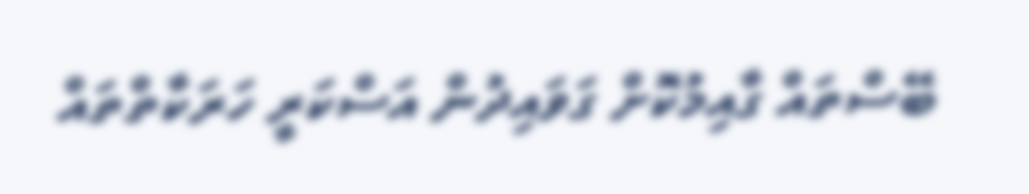ބޭސްތައް ގާއިމުކޮށް ގަވައިދުން އަސްކަރީ ހަރަކާތްތައް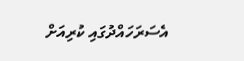އެސަރަހައްދުގައި ކުރިއަށް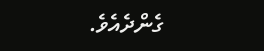ގެންދެއެވެ.